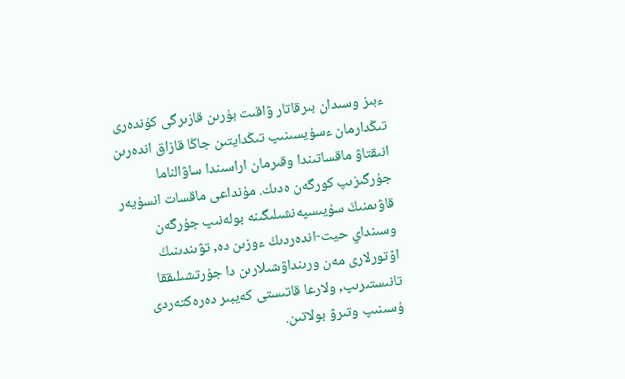ءبىز وسىدان بىرقاتار ۋاقىت بۇرىن قازىرگى كۇندەرى تىڭدارمان ءسۇيسىنىپ تىڭدايتىن جاڭا قازاق اندەرىن انىقتاۋ ماقساتىندا وقىرمان اراسىندا ساۋالناما جۇرگىزىپ كورگەن ەدىك. مۇنداعى ماقسات انسۇيەر قاۋىمنىڭ سۇيىسپەنشىلىگىنە بولەنىپ جۇرگەن وسىنداي حيت-اندەردىڭ ءوزىن دە, تۋىندىنىڭ اۆتورلارى مەن ورىنداۋشىلارىن دا جۇرتشىلىققا تانىستىرىپ, ولارعا قاتىستى كەيبىر دەرەكتەردى ۇسىنىپ وتىرۋ بولاتىن.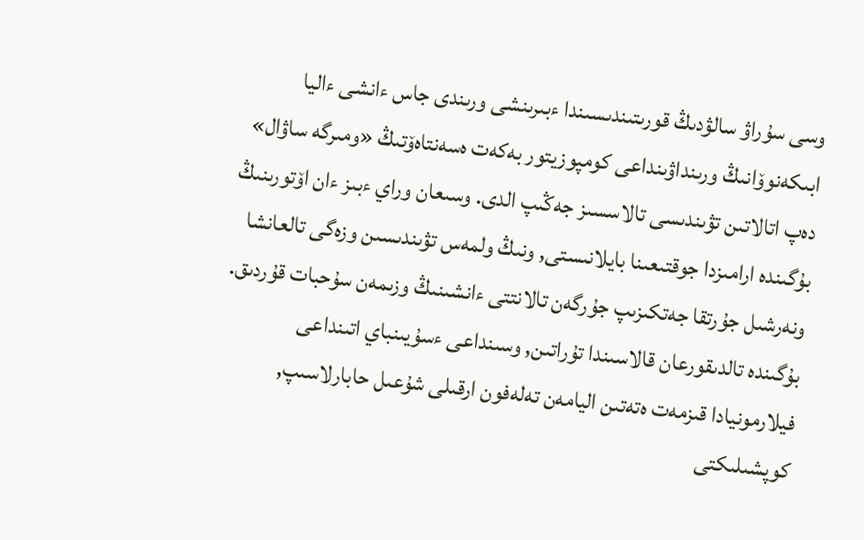وسى سۇراۋ سالۋدىڭ قورىتىندىسىندا ءبىرىنشى ورىندى جاس ءانشى ءاليا ابىكەنوۆانىڭ ورىنداۋىنداعى كومپوزيتور بەكەت ەسەنتاەۆتىڭ «ومىرگە ساۋال» دەپ اتالاتىن تۋىندىسى تالاسسىز جەڭىپ الدى. وسىعان وراي ءبىز ءان اۆتورىنىڭ بۇگىندە ارامىزدا جوقتىعىنا بايلانىستى, ونىڭ ولمەس تۋىندىسىن وزەگى تالعانشا ونەرشىل جۇرتقا جەتكىزىپ جۇرگەن تالانتتى ءانشىنىڭ وزىمەن سۇحبات قۇردىق. بۇگىندە تالدىقورعان قالاسىندا تۇراتىن, وسىنداعى ءسۇيىنباي اتىنداعى فيلارمونيادا قىزمەت ەتەتىن اليامەن تەلەفون ارقىلى شۇعىل حابارلاسىپ, كوپشىلىكتى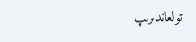تولعاندىرىپ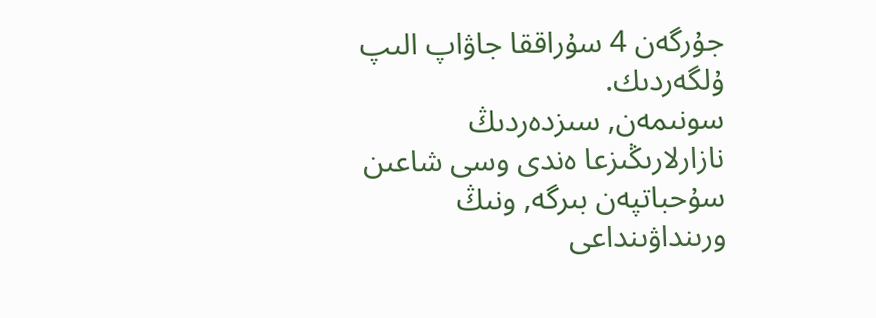جۇرگەن 4 سۇراققا جاۋاپ الىپ ۇلگەردىك.
سونىمەن, سىزدەردىڭ نازارلارىڭىزعا ەندى وسى شاعىن سۇحباتپەن بىرگە, ونىڭ ورىنداۋىنداعى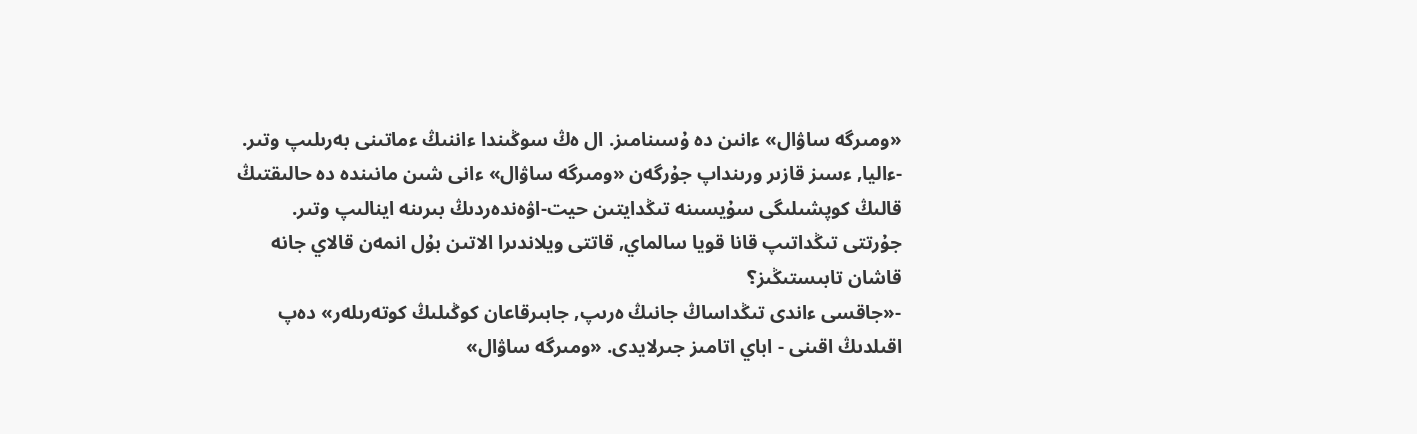«ومىرگە ساۋال» ءانىن دە ۇسىنامىز. ال ەڭ سوڭىندا ءاننىڭ ءماتىنى بەرىلىپ وتىر.
-ءاليا, ءسىز قازىر ورىنداپ جۇرگەن «ومىرگە ساۋال» ءانى شىن مانىندە دە حالىقتىڭ قالىڭ كوپشىلىگى سۇيسىنە تىڭدايتىن حيت-اۋەندەردىڭ بىرىنە اينالىپ وتىر. جۇرتتى تىڭداتىپ قانا قويا سالماي, قاتتى ويلاندىرا الاتىن بۇل انمەن قالاي جانە قاشان تابىستىڭىز؟
-«جاقسى ءاندى تىڭداساڭ جانىڭ ەرىپ, جابىرقاعان كوڭىلىڭ كوتەرىلەر» دەپ اقىلدىڭ اقىنى - اباي اتامىز جىرلايدى. «ومىرگە ساۋال»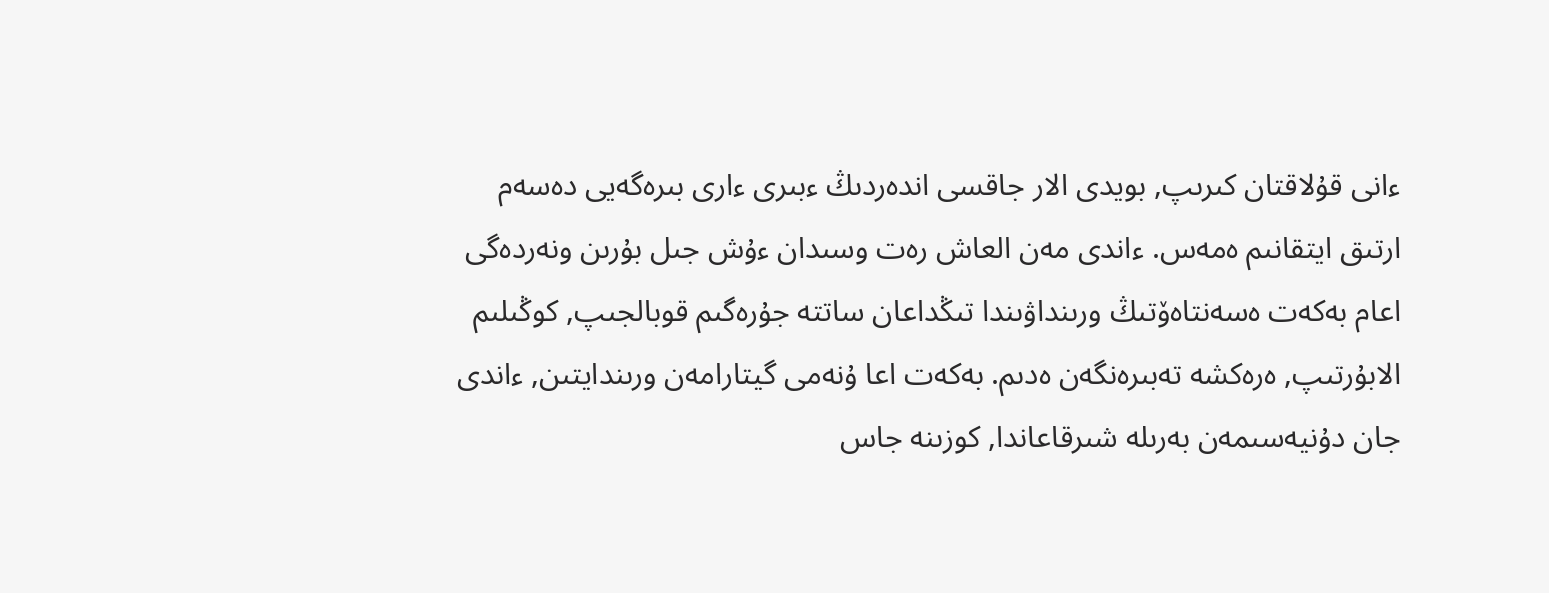ءانى قۇلاقتان كىرىپ, بويدى الار جاقسى اندەردىڭ ءبىرى ءارى بىرەگەيى دەسەم ارتىق ايتقانىم ەمەس. ءاندى مەن العاش رەت وسىدان ءۇش جىل بۇرىن ونەردەگى اعام بەكەت ەسەنتاەۆتىڭ ورىنداۋىندا تىڭداعان ساتتە جۇرەگىم قوبالجىپ, كوڭىلىم الابۇرتىپ, ەرەكشە تەبىرەنگەن ەدىم. بەكەت اعا ۇنەمى گيتارامەن ورىندايتىن, ءاندى جان دۇنيەسىمەن بەرىلە شىرقاعاندا, كوزىنە جاس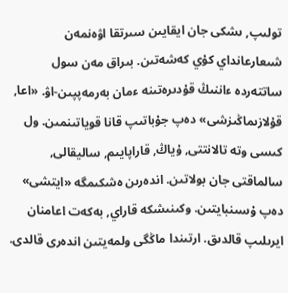تولىپ, ىشكى جان ايقايىن سىرتقا اۋەنمەن شىعارعانداي كۇي كەشەتىن. بىراق مەن سول ساتتەردە ءاننىڭ قۇدىرەتىنە ءمان بەرمەپپىن-اۋ. «اعا, قۇلازىماڭىزشى» دەپ جۇباتىپ قانا قوياتىنمىن. ول كىسى وتە تالانتتى, ۇياڭ, قاراپايىم, ساليقالى, سالماقتى جان بولاتىن. اندەرىن ەشكىمگە «ايتشى» دەپ ۇسىنبايتىن. وكىنىشكە قاراي, بەكەت اعامنان ايرىلىپ قالدىق. ارتىندا ماڭگى ولمەيتىن اندەرى قالدى.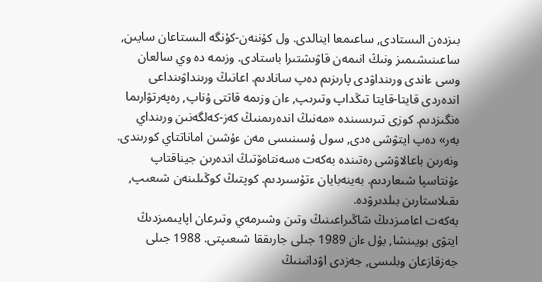بىزدەن الىستادى, ساعىمعا اينالدى. ول كۇننەن-كۇنگە الىستاعان سايىن, ساعىنىشىمىز ونىڭ انىمەن قاۋىشتىرا باستادى. وزىمە دە وي سالعان وسى ءاندى ورىنداۋدى پارىزىم دەپ سانادىم. اعانىڭ ورىنداۋىنداعى اندەردى قايتا-قايتا تىڭداپ وتىرىپ, ءان وزىمە قاتتى ۇناپ, رەپەرتۋارىما ەنگىزدىم. كوزى تىرىسىندە «مەنىڭ اندەرىمنىڭ كەز-كەلگەنىن ورىنداي بەر» دەپ ايتۋشى ەدى, سول ۇسىنىسى مەن ءۇشىن اماناتتاي كورىندى. ونەرىن باعالاۋشى رەتىندە بەكەت ەسەنتاەۆتىڭ اندەرىن جيناقتاپ ءۇنتاسپا شىعاردىم. بەينەبايان ءتۇسىردىم. كوپتىڭ كوڭىلىنەن شىعىپ, ىقىلاستارىن بىلدىرۋدە.
بەكەت اعامىزدىڭ شاڭىراعىنىڭ وتىن وشىرمەي وتىرعان اپايىمىزدىڭ ايتۋى بويىنشا, بۇل ءان 1989 جىلى جارىققا شىعىپتى. 1988 جىلى جەزقازعان وبلىسى, جەزدى اۋدانىنىڭ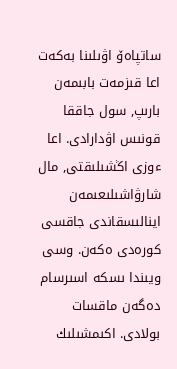ساتپاەۆ اۋىلىنا بەكەت اعا قىزمەت بابىمەن بارىپ, سول جاققا قونىس اۋدارادى. اعا ءوزى اڭشىلىقتى, مال شارۋاشىلىعىمەن اينالىسقاندى جاقسى كورەدى ەكەن. وسى ويىندا ىسكە اسىرسام دەگەن ماقسات بولادى. اكىمشىلىك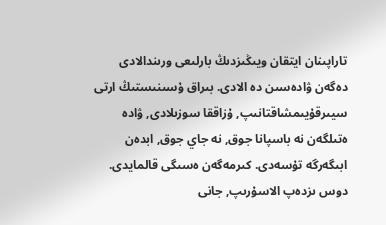تاراپىنان ايتقان ويىڭىزدىڭ بارلىعى ورىندالادى دەگەن ۋادەسىن دە الادى. بىراق ۇسىنىستىڭ ارتى سيىرقۇيىمشاقتانىپ, ۇزاققا سوزىلادى, ۋادە ەتىلگەن نە باسپانا جوق, نە جاي جوق, ابدەن ابىگەرگە تۇسەدى. كىرمەگەن ەسىگى قالمايدى. دوس ىزدەپ الاسۇرىپ, جانى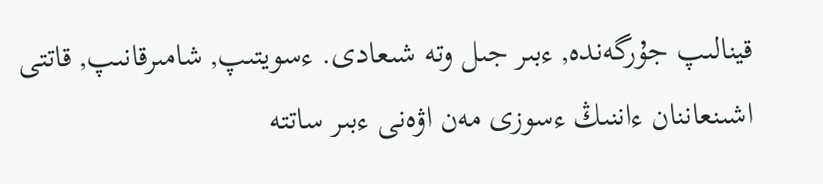قينالىپ جۇرگەندە, ءبىر جىل وتە شىعادى. ءسويتىپ, شامىرقانىپ, قاتتى اشىنعاننان ءاننىڭ ءسوزى مەن اۋەنى ءبىر ساتتە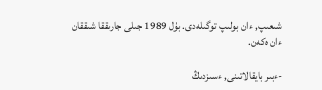شىعىپ, ءان بولىپ توگىلەدى. بۇل 1989 جىلى جارىققا شىققان ءان ەكەن.

-ءبىر بايقالاتىنى, ءسىزدىڭ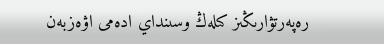رەپەرتۋارىڭىز كىلەڭ وسىنداي ادەمى اۋەزبەن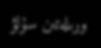ورىلەتىن سۇلۋ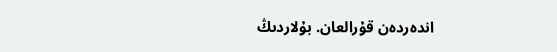اندەردەن قۇرالعان. بۇلاردىڭ